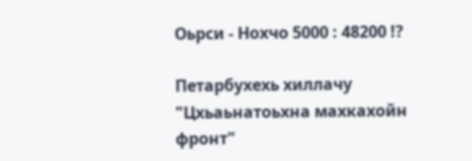Оьрси - Нохчо 5000 : 48200 !?

Петарбухехь хиллачу "Цхьаьнатоьхна махкахойн фронт"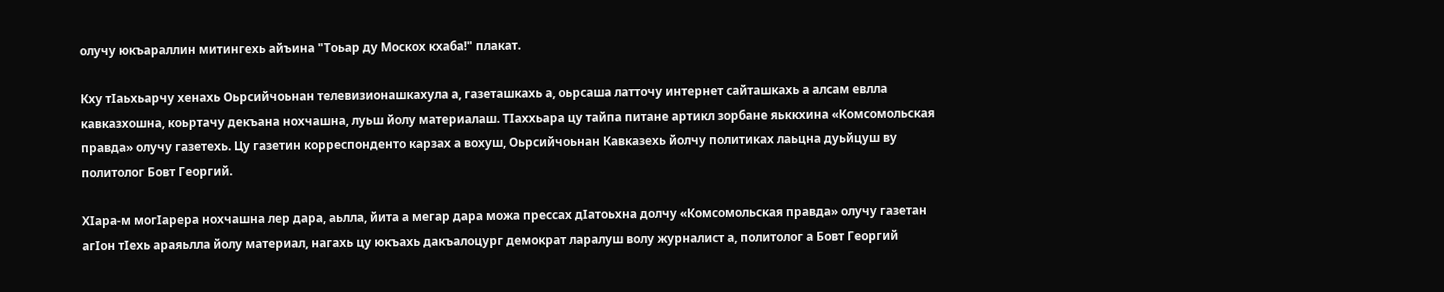олучу юкъараллин митингехь айъина "Тоьар ду Москох кхаба!" плакат.

Кху тIаьхьарчу хенахь Оьрсийчоьнан телевизионашкахула а, газеташкахь а, оьрсаша латточу интернет сайташкахь а алсам евлла кавказхошна, коьртачу декъана нохчашна, луьш йолу материалаш. ТIаххьара цу тайпа питане артикл зорбане яьккхина «Комсомольская правда» олучу газетехь. Цу газетин корреспонденто карзах а вохуш, Оьрсийчоьнан Кавказехь йолчу политиках лаьцна дуьйцуш ву политолог Бовт Георгий.

ХIара-м могIарера нохчашна лер дара, аьлла, йита а мегар дара можа прессах дIатоьхна долчу «Комсомольская правда» олучу газетан агIон тIехь араяьлла йолу материал, нагахь цу юкъахь дакъалоцург демократ ларалуш волу журналист а, политолог а Бовт Георгий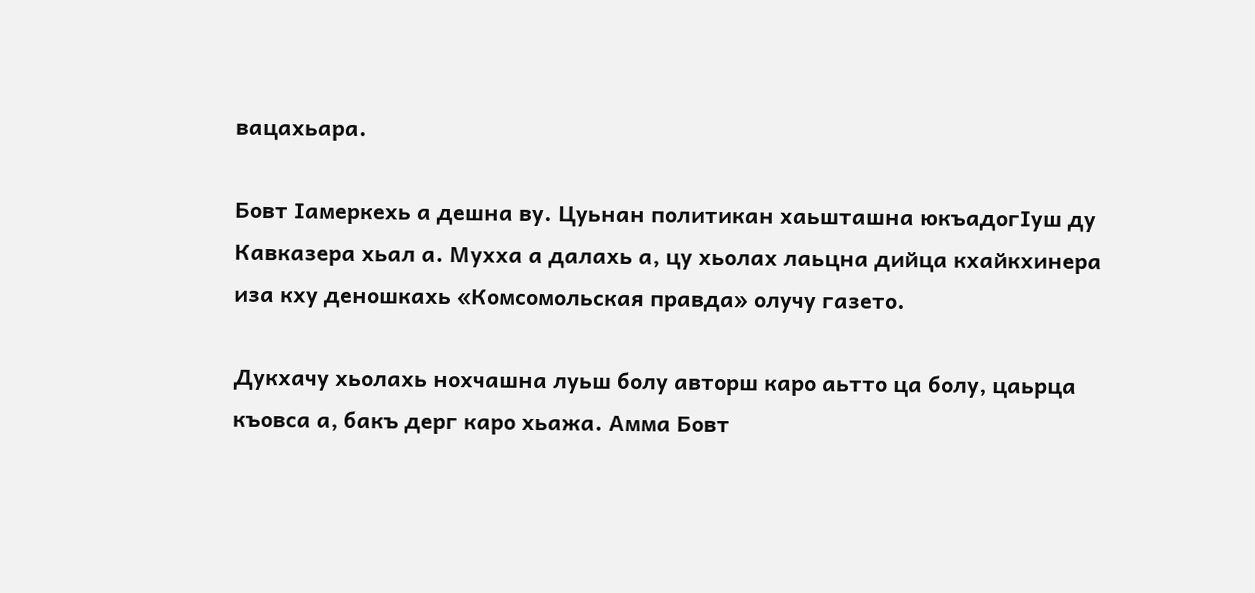вацахьара.

Бовт Iамеркехь а дешна ву. Цуьнан политикан хаьшташна юкъадогIуш ду Кавказера хьал а. Мухха а далахь а, цу хьолах лаьцна дийца кхайкхинера иза кху деношкахь «Комсомольская правда» олучу газето.

Дукхачу хьолахь нохчашна луьш болу авторш каро аьтто ца болу, цаьрца къовса а, бакъ дерг каро хьажа. Амма Бовт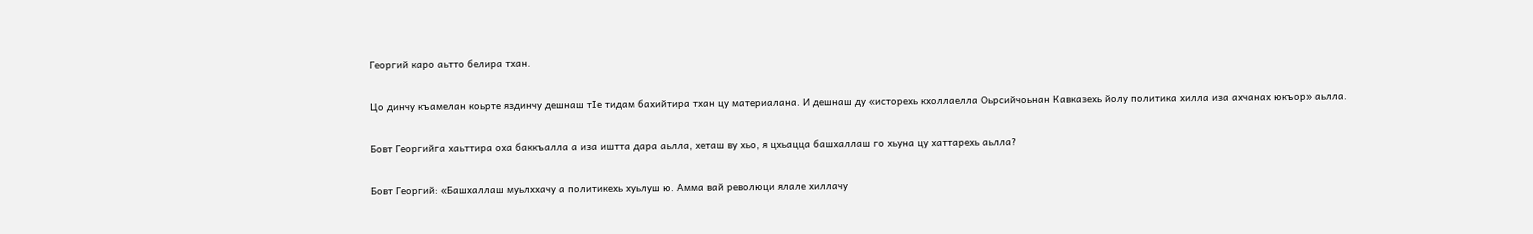Георгий каро аьтто белира тхан.

Цо динчу къамелан коьрте яздинчу дешнаш тIе тидам бахийтира тхан цу материалана. И дешнаш ду «исторехь кхоллаелла Оьрсийчоьнан Кавказехь йолу политика хилла иза ахчанах юкъор» аьлла.

Бовт Георгийга хаьттира оха баккъалла а иза иштта дара аьлла, хеташ ву хьо, я цхьацца башхаллаш го хьуна цу хаттарехь аьлла?

Бовт Георгий: «Башхаллаш муьлххачу а политикехь хуьлуш ю. Амма вай революци ялале хиллачу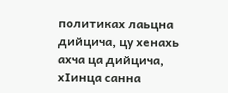политиках лаьцна дийцича, цу хенахь ахча ца дийцича, хIинца санна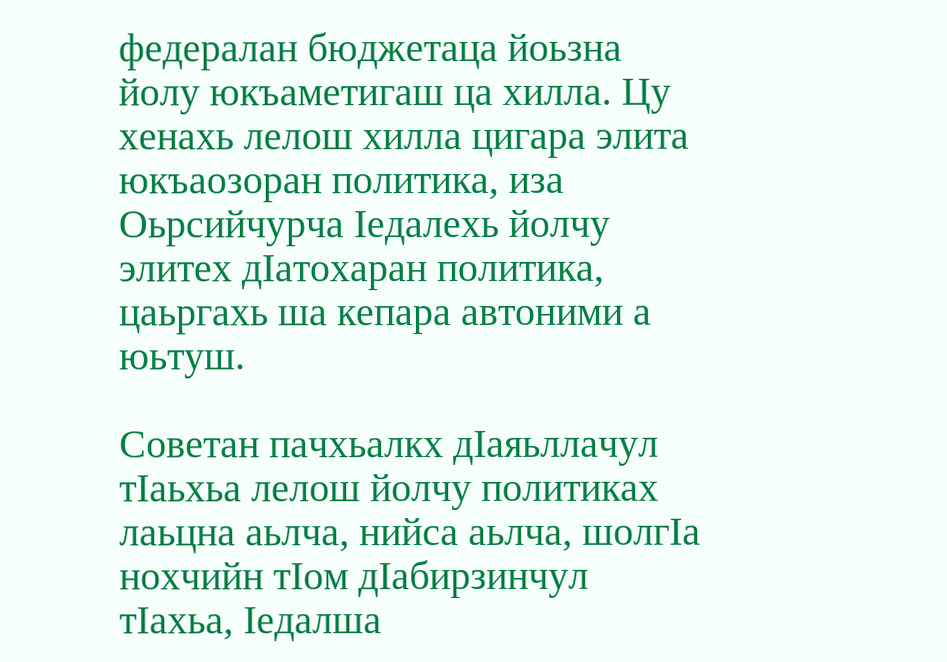федералан бюджетаца йоьзна йолу юкъаметигаш ца хилла. Цу хенахь лелош хилла цигара элита юкъаозоран политика, иза Оьрсийчурча Iедалехь йолчу элитех дIатохаран политика, цаьргахь ша кепара автоними а юьтуш.

Советан пачхьалкх дIаяьллачул тIаьхьа лелош йолчу политиках лаьцна аьлча, нийса аьлча, шолгIа нохчийн тIом дIабирзинчул тIахьа, Iедалша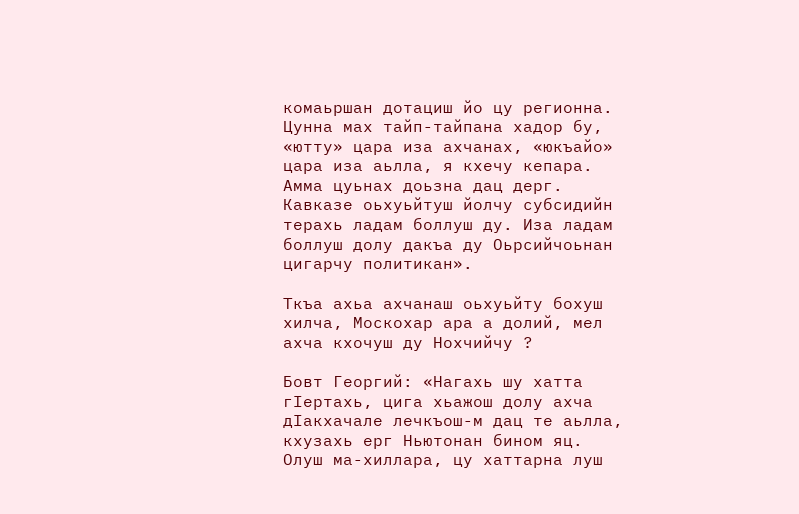комаьршан дотациш йо цу регионна. Цунна мах тайп-тайпана хадор бу, «ютту» цара иза ахчанах, «юкъайо» цара иза аьлла, я кхечу кепара. Амма цуьнах доьзна дац дерг. Кавказе оьхуьйтуш йолчу субсидийн терахь ладам боллуш ду. Иза ладам боллуш долу дакъа ду Оьрсийчоьнан цигарчу политикан».

Ткъа ахьа ахчанаш оьхуьйту бохуш хилча, Москохар ара а долий, мел ахча кхочуш ду Нохчийчу ?

Бовт Георгий: «Нагахь шу хатта гIертахь, цига хьажош долу ахча дIакхачале лечкъош-м дац те аьлла, кхузахь ерг Ньютонан бином яц. Олуш ма-хиллара, цу хаттарна луш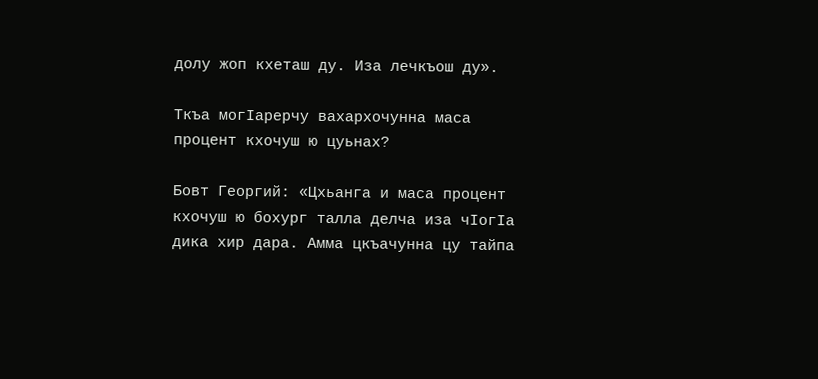долу жоп кхеташ ду. Иза лечкъош ду».

Ткъа могIарерчу вахархочунна маса процент кхочуш ю цуьнах?

Бовт Георгий: «Цхьанга и маса процент кхочуш ю бохург талла делча иза чIогIа дика хир дара. Амма цкъачунна цу тайпа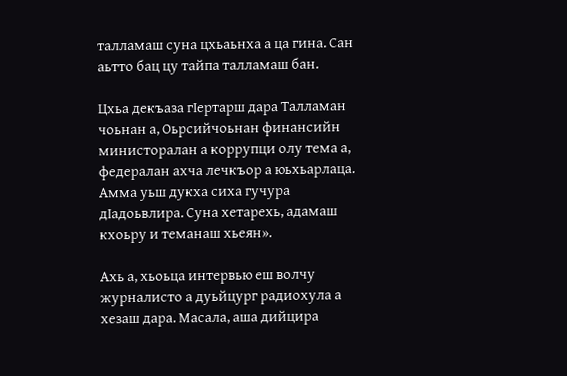талламаш суна цхьаьнха а ца гина. Сан аьтто бац цу тайпа талламаш бан.

Цхьа декъаза гIертарш дара Талламан чоьнан а, Оьрсийчоьнан финансийн министоралан а коррупци олу тема а, федералан ахча лечкъор а юьхьарлаца. Амма уьш дукха сиха гучура дIадоьвлира. Суна хетарехь, адамаш кхоьру и теманаш хьеян».

Ахь а, хьоьца интервью еш волчу журналисто а дуьйцург радиохула а хезаш дара. Масала, аша дийцира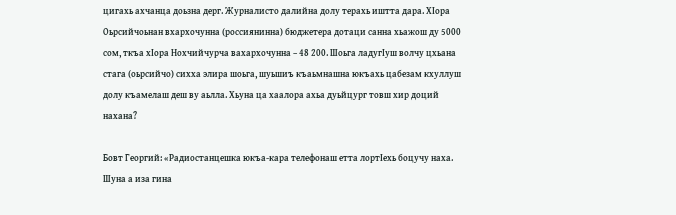цигахь ахчанца доьзна дерг. Журналисто далийна долу терахь иштта дара. ХIора Оьрсийчоьнан вхархочунна (россиянинна) бюджетера дотаци санна хьажош ду 5000 сом, ткъа хIора Нохчийчурча вахархочунна – 48 200. Шоьга ладугIуш волчу цхьана стага (оьрсийчо) сихха элира шоьга, шуьшиъ къаьмнашна юкъахь цабезам кхуллуш долу къамелаш деш ву аьлла. Хьуна ца хаалора ахьа дуьйцург товш хир доций нахана?

Бовт Георгий: «Радиостанцешка юкъа-кара телефонаш етта лортIехь боцучу наха. Шуна а иза гина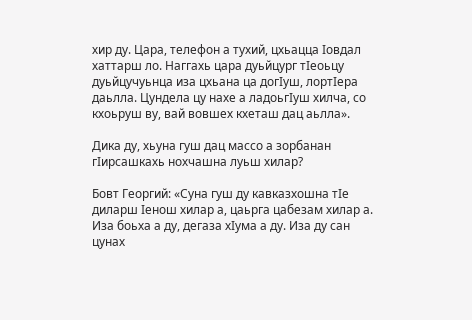хир ду. Цара, телефон а тухий, цхьацца Iовдал хаттарш ло. Наггахь цара дуьйцург тIеоьцу дуьйцучуьнца иза цхьана ца догIуш, лортIера даьлла. Цундела цу нахе а ладоьгIуш хилча, со кхоьруш ву, вай вовшех кхеташ дац аьлла».

Дика ду, хьуна гуш дац массо а зорбанан гIирсашкахь нохчашна луьш хилар?

Бовт Георгий: «Суна гуш ду кавказхошна тIе диларш Iенош хилар а, цаьрга цабезам хилар а. Иза боьха а ду, дегаза хIума а ду. Иза ду сан цунах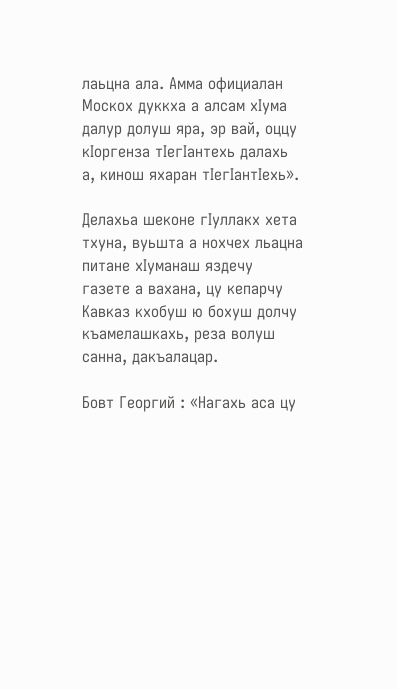лаьцна ала. Амма официалан Москох дуккха а алсам хIума далур долуш яра, эр вай, оццу кIоргенза тIегIантехь далахь а, кинош яхаран тIегIантIехь».

Делахьа шеконе гIуллакх хета тхуна, вуьшта а нохчех льацна питане хIуманаш яздечу газете а вахана, цу кепарчу Кавказ кхобуш ю бохуш долчу къамелашкахь, реза волуш санна, дакъалацар.

Бовт Георгий : «Нагахь аса цу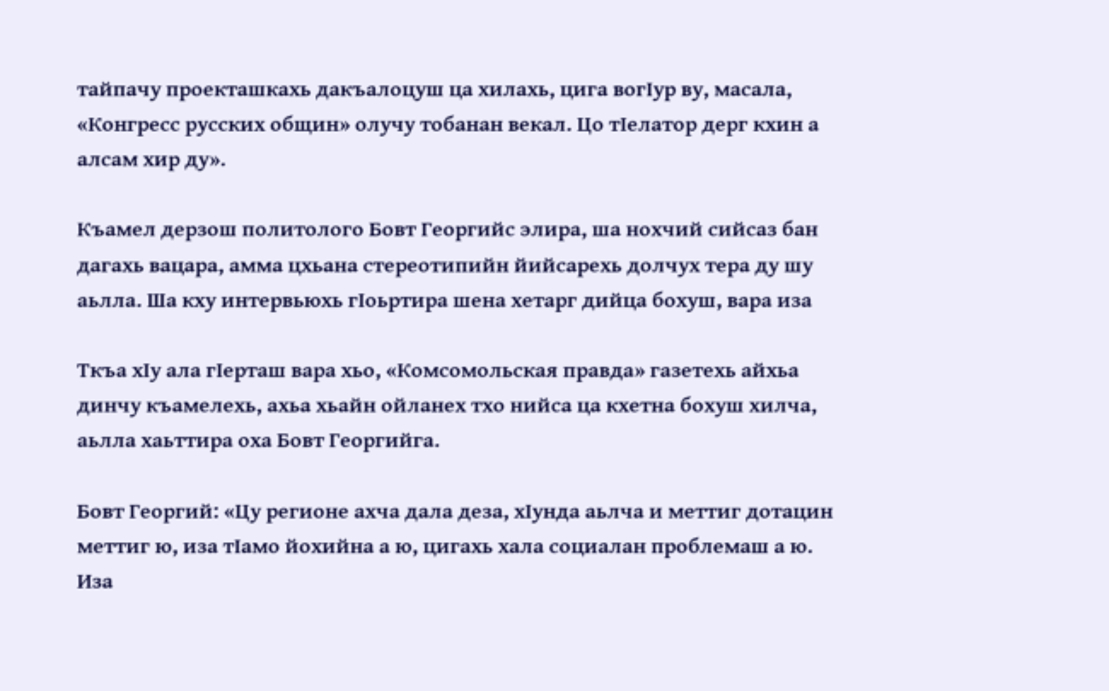тайпачу проекташкахь дакъалоцуш ца хилахь, цига вогIур ву, масала, «Конгресс русских общин» олучу тобанан векал. Цо тIелатор дерг кхин а алсам хир ду».

Къамел дерзош политолого Бовт Георгийс элира, ша нохчий сийсаз бан дагахь вацара, амма цхьана стереотипийн йийсарехь долчух тера ду шу аьлла. Ша кху интервьюхь гIоьртира шена хетарг дийца бохуш, вара иза

Ткъа хIу ала гIерташ вара хьо, «Комсомольская правда» газетехь айхьа динчу къамелехь, ахьа хьайн ойланех тхо нийса ца кхетна бохуш хилча, аьлла хаьттира оха Бовт Георгийга.

Бовт Георгий: «Цу регионе ахча дала деза, хIунда аьлча и меттиг дотацин меттиг ю, иза тIамо йохийна а ю, цигахь хала социалан проблемаш а ю. Иза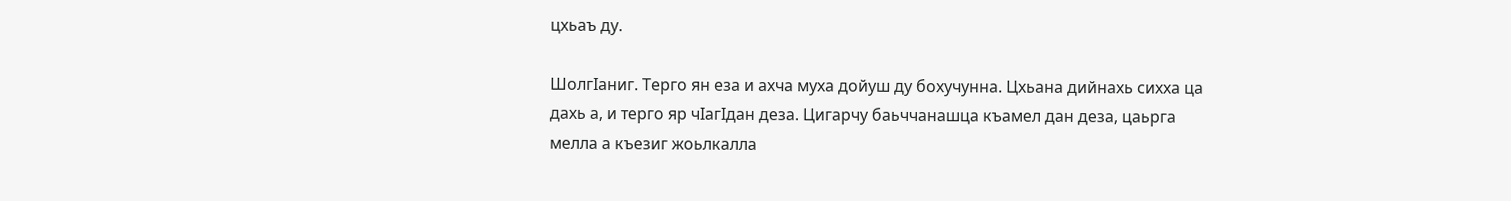цхьаъ ду.

ШолгIаниг. Терго ян еза и ахча муха дойуш ду бохучунна. Цхьана дийнахь сихха ца дахь а, и терго яр чIагIдан деза. Цигарчу баьччанашца къамел дан деза, цаьрга мелла а къезиг жоьлкалла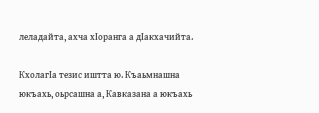леладайта, ахча хIоранга а дIакхачийта.

КхолагIа тезис иштта ю. Къаьмнашна юкъахь, оьрсашна а, Кавказана а юкъахь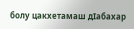болу цакхетамаш дIабахар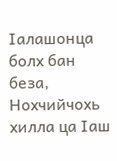Iалашонца болх бан беза, Нохчийчохь хилла ца Iаш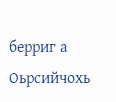берриг а Оьрсийчохь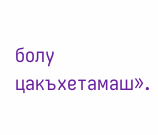болу цакъхетамаш».